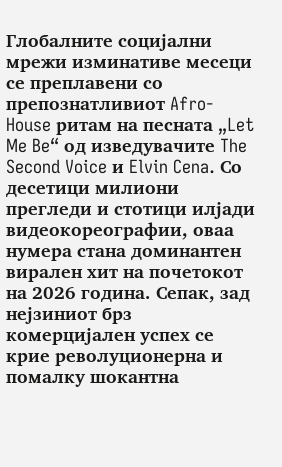Глобалните социјални мрежи изминативе месеци се преплавени со препознатливиот Afro-House ритам на песната „Let Me Be“ од изведувачите The Second Voice и Elvin Cena. Со десетици милиони прегледи и стотици илјади видеокореографии, оваа нумера стана доминантен вирален хит на почетокот на 2026 година. Сепак, зад нејзиниот брз комерцијален успех се крие револуционерна и помалку шокантна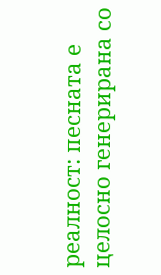реалност: песната е целосно генерирана со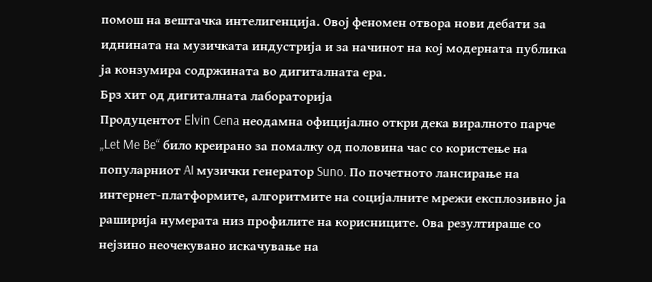помош на вештачка интелигенција. Овој феномен отвора нови дебати за иднината на музичката индустрија и за начинот на кој модерната публика ја конзумира содржината во дигиталната ера.
Брз хит од дигиталната лабораторија
Продуцентот Elvin Cena неодамна официјално откри дека виралното парче „Let Me Be“ било креирано за помалку од половина час со користење на популарниот AI музички генератор Suno. По почетното лансирање на интернет-платформите, алгоритмите на социјалните мрежи експлозивно ја раширија нумерата низ профилите на корисниците. Ова резултираше со нејзино неочекувано искачување на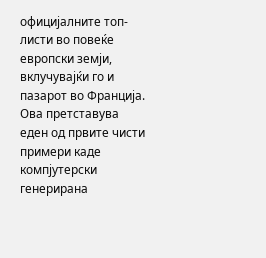официјалните топ-листи во повеќе европски земји, вклучувајќи го и пазарот во Франција.
Ова претставува еден од првите чисти примери каде компјутерски генерирана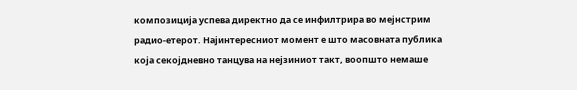композиција успева директно да се инфилтрира во мејнстрим радио-етерот. Најинтересниот момент е што масовната публика која секојдневно танцува на нејзиниот такт, воопшто немаше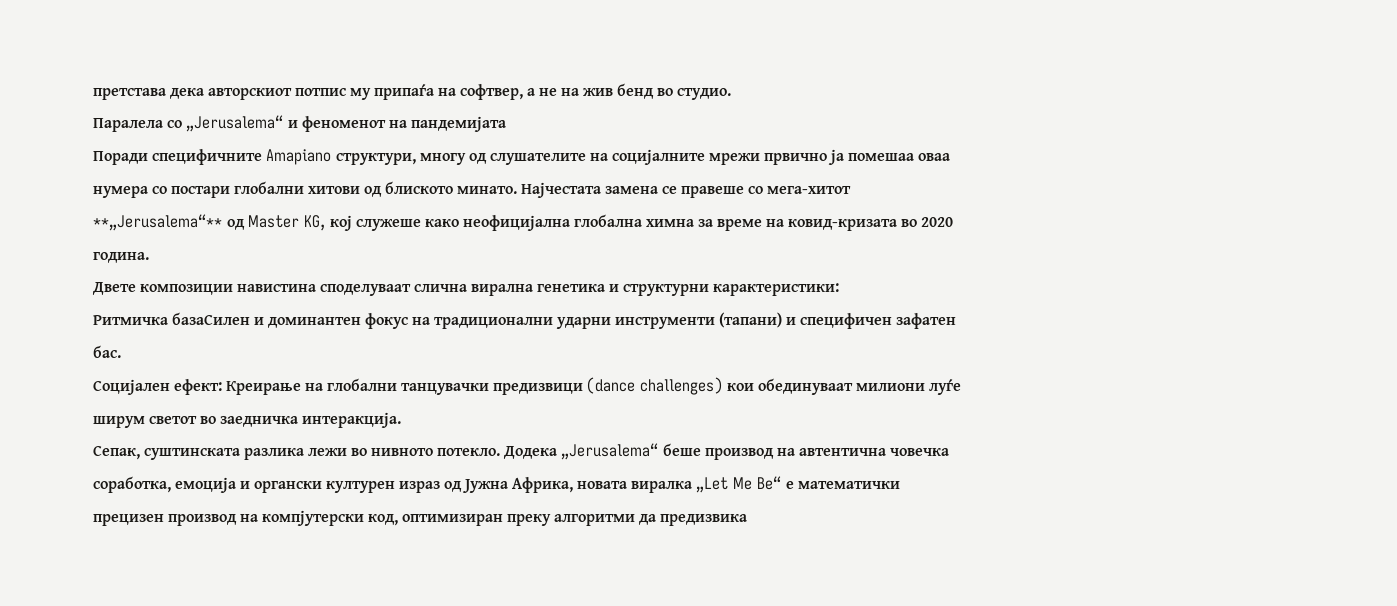претстава дека авторскиот потпис му припаѓа на софтвер, а не на жив бенд во студио.
Паралела со „Jerusalema“ и феноменот на пандемијата
Поради специфичните Amapiano структури, многу од слушателите на социјалните мрежи првично ја помешаа оваа нумера со постари глобални хитови од блиското минато. Најчестата замена се правеше со мега-хитот **„Jerusalema“** од Master KG, кој служеше како неофицијална глобална химна за време на ковид-кризата во 2020 година.
Двете композиции навистина споделуваат слична вирална генетика и структурни карактеристики:
Ритмичка базаСилен и доминантен фокус на традиционални ударни инструменти (тапани) и специфичен зафатен бас.
Социјален ефект: Креирање на глобални танцувачки предизвици (dance challenges) кои обединуваат милиони луѓе ширум светот во заедничка интеракција.
Сепак, суштинската разлика лежи во нивното потекло. Додека „Jerusalema“ беше производ на автентична човечка соработка, емоција и органски културен израз од Јужна Африка, новата виралка „Let Me Be“ е математички прецизен производ на компјутерски код, оптимизиран преку алгоритми да предизвика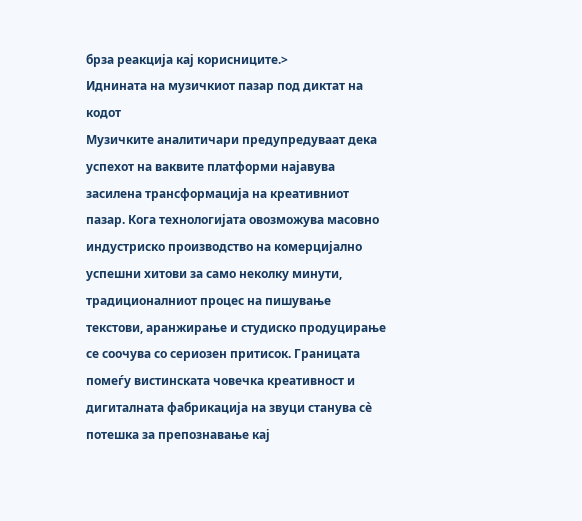брза реакција кај корисниците.>
Иднината на музичкиот пазар под диктат на кодот
Музичките аналитичари предупредуваат дека успехот на ваквите платформи најавува засилена трансформација на креативниот пазар. Кога технологијата овозможува масовно индустриско производство на комерцијално успешни хитови за само неколку минути, традиционалниот процес на пишување текстови, аранжирање и студиско продуцирање се соочува со сериозен притисок. Границата помеѓу вистинската човечка креативност и дигиталната фабрикација на звуци станува сè потешка за препознавање кај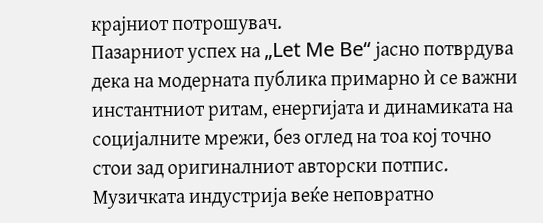крајниот потрошувач.
Пазарниот успех на „Let Me Be“ јасно потврдува дека на модерната публика примарно ѝ се важни инстантниот ритам, енергијата и динамиката на социјалните мрежи, без оглед на тоа кој точно стои зад оригиналниот авторски потпис. Музичката индустрија веќе неповратно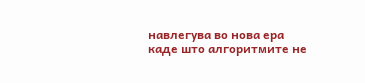навлегува во нова ера каде што алгоритмите не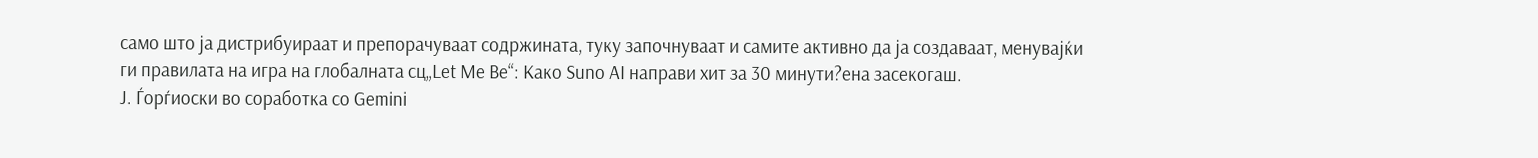само што ја дистрибуираат и препорачуваат содржината, туку започнуваат и самите активно да ја создаваат, менувајќи ги правилата на игра на глобалната сц„Let Me Be“: Како Suno AI направи хит за 30 минути?ена засекогаш.
Ј. Ѓорѓиоски во соработка со Gemini